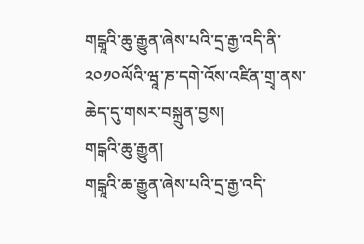གངྒཱའི་ཆུ་རྒྱུན་ཞེས་པའི་དྲ་རྒྱ་འདི་ནི་༢༠༡༠ལོའི་ཝཱ་ཎ་དགེ་འོས་འཛིན་གྲྭ་ནས་ཆེད་དུ་གསར་བསྐྲུན་བྱས།
གངྒའི་ཆུ་རྒྱུན།
གངྒཱའི་ཆ་རྒྱུན་ཞེས་པའི་དྲ་རྒྱ་འདི་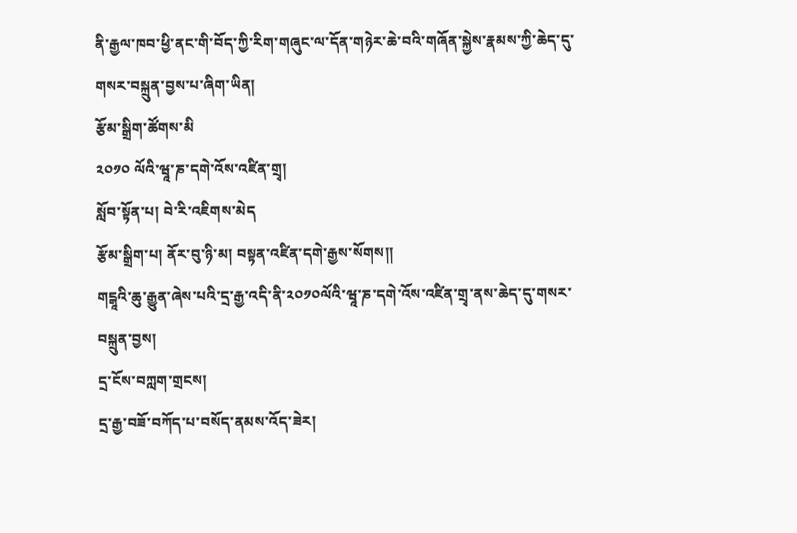ནི་རྒྱལ་ཁབ་ཕྱི་ནང་གི་བོད་ཀྱི་རིག་གཞུང་ལ་དོན་གཉེར་ཆེ་བའི་གཞོན་སྐྱེས་རྣམས་ཀྱི་ཆེད་དུ་གསར་བསྐྲུན་བྱས་པ་ཞིག་ཡིན།
རྩོམ་སྒྲིག་ཚོགས་མི
༢༠༡༠ ལོའི་ཝཱ་ཎ་དགེ་འོས་འཛིན་གྲྭ།
སློབ་སྟོན་པ། བེ་རི་འཇིགས་མེད
རྩོམ་སྒྲིག་པ། ནོར་བུ་ཉི་མ། བསྟན་འཛིན་དགེ་རྒྱས་སོགས།།
གངྒཱའི་ཆུ་རྒྱུན་ཞེས་པའི་དྲ་རྒྱ་འདི་ནི་༢༠༡༠ལོའི་ཝཱ་ཎ་དགེ་འོས་འཛིན་གྲྭ་ནས་ཆེད་དུ་གསར་བསྐྲུན་བྱས།
དྲ་ངོས་བཀླག་གྲངས།
དྲ་རྒྱ་བཟོ་བཀོད་པ་བསོད་ནམས་འོད་ཟེར།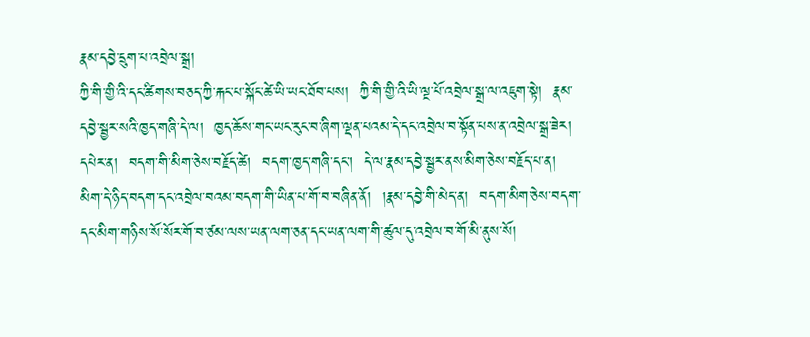རྣམ་དབྱེ་དྲུག་པ་འབྲེལ་སྒྲ།
ཀྱི་གི་གྱི་འི་དང་ཚིགས་བཅད་ཀྱི་རྐང་པ་སྐོང་ཚེ་ཡི་ཡང་ཐོབ་པས།  ཀྱི་གི་གྱི་འི་ཡི་ལྔ་པོ་འབྲེལ་སྒྲ་ལ་འཇུག་སྟེ།  རྣམ་དབྱེ་སྦྱར་སའི་ཁྱད་གཞི་དེ་ལ།  ཁྱད་ཆོས་གང་ཡང་རུང་བ་ཞིག་ལྡན་པའམ་དེ་དང་འབྲེལ་བ་སྟོན་པས་ན་འབྲེལ་སྒྲ་ཟེར།  དཔེར་ན།  བདག་གི་མིག་ཅེས་བརྗོད་ཚེ།  བདག་ཁྱད་གཞི་དང་།  དེ་ལ་རྣམ་དབྱེ་སྦྱར་ནས་མིག་ཅེས་བརྗོད་པ་ན།  མིག་དེ་ཉིད་བདག་དང་འབྲེལ་བའམ་བདག་གི་ཡིན་པ་གོ་བ་བཞིན་ནོ།  །རྣམ་དབྱེ་གི་མེད་ན།  བདག་མིག་ཅེས་བདག་དང་མིག་གཉིས་སོ་སོར་གོ་བ་ཙམ་ལས་ཡན་ལག་ཅན་དང་ཡན་ལག་གི་ཚུལ་དུ་འབྲེལ་བ་གོ་མི་ནུས་སོ།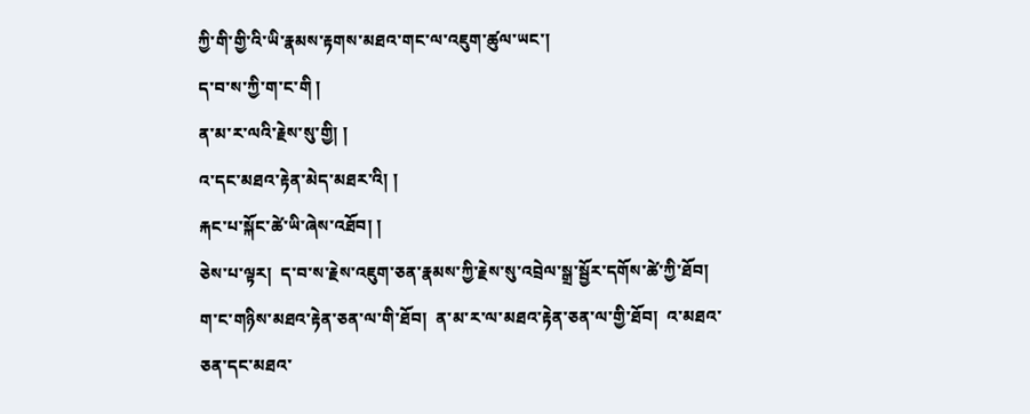ཀྱི་གི་གྱི་འི་ཡི་རྣམས་རྟགས་མཐའ་གང་ལ་འཇུག་ཚུལ་ཡང་།
ད་བ་ས་ཀྱི་ག་ང་གི །
ན་མ་ར་ལའི་རྗེས་སུ་གྱི། །
འ་དང་མཐའ་རྟེན་མེད་མཐར་འི། །
རྐང་པ་སྐོང་ཚེ་ཡི་ཞེས་འཐོབ། །
ཅེས་པ་ལྟར།  ད་བ་ས་རྗེས་འཇུག་ཅན་རྣམས་ཀྱི་རྗེས་སུ་འབྲེལ་སྒྲ་སྦྱོར་དགོས་ཚེ་ཀྱི་ཐོབ།  ག་ང་གཉིས་མཐའ་རྟེན་ཅན་ལ་གི་ཐོབ།  ན་མ་ར་ལ་མཐའ་རྟེན་ཅན་ལ་གྱི་ཐོབ།  འ་མཐའ་ཅན་དང་མཐའ་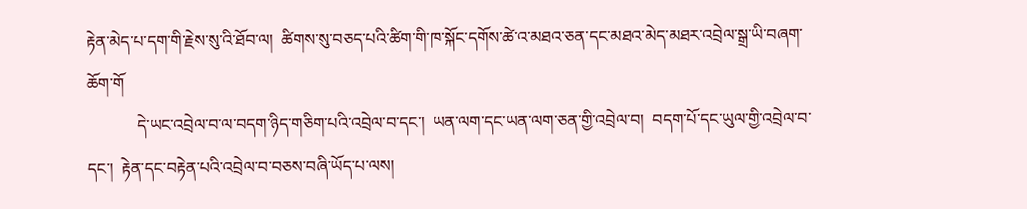རྟེན་མེད་པ་དག་གི་རྗེས་སུ་འི་ཐོབ་ལ།  ཚིགས་སུ་བཅད་པའི་ཚིག་གི་ཁ་སྐོང་དགོས་ཚེ་འ་མཐའ་ཅན་དང་མཐའ་མེད་མཐར་འབྲེལ་སྒྲ་ཡི་བཞག་ཆོག་གོ
            དེ་ཡང་འབྲེལ་བ་ལ་བདག་ཉིད་གཅིག་པའི་འབྲེལ་བ་དང་།  ཡན་ལག་དང་ཡན་ལག་ཅན་གྱི་འབྲེལ་བ།  བདག་པོ་དང་ཡུལ་གྱི་འབྲེལ་བ་དང་།  རྟེན་དང་བརྟེན་པའི་འབྲེལ་བ་བཅས་བཞི་ཡོད་པ་ལས།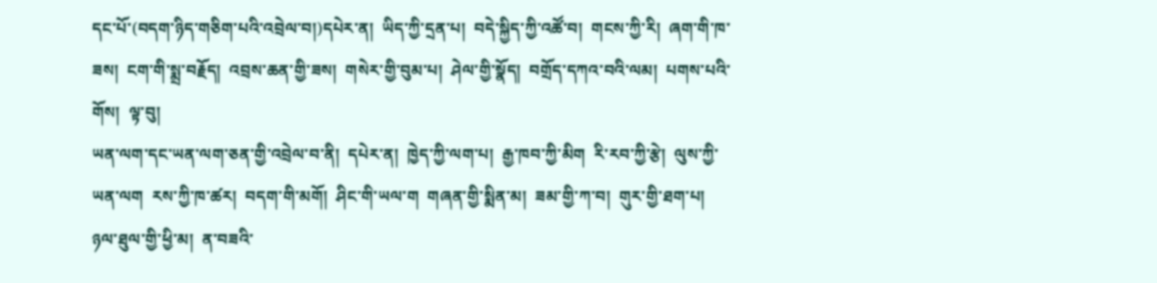དང་པོ་(བདག་ཉིད་གཅིག་པའི་འབྲེལ་བ།)དཔེར་ན།  ཡིད་ཀྱི་དྲན་པ།  བདེ་སྐྱིད་ཀྱི་འཚོ་བ།  གངས་ཀྱི་རི།  ཞག་གི་ཁ་ཟས།  ངག་གི་སྨྲ་བརྗོད།  འབྲས་ཆན་གྱི་ཟས།  གསེར་གྱི་བུམ་པ།  ཤེལ་གྱི་སྣོད།  བགྲོད་དཀའ་བའི་ལམ།  པགས་པའི་གོས།  ལྟ་བུ།
ཡན་ལག་དང་ཡན་ལག་ཅན་གྱི་འབྲེལ་བ་ནི།  དཔེར་ན།  ཁྱེད་ཀྱི་ལག་པ།  རྒྱ་ཁབ་ཀྱི་མིག  རི་རབ་ཀྱི་རྩེ།  ལུས་ཀྱི་ཡན་ལག  རས་ཀྱི་ཁ་ཚར།  བདག་གི་མགོ།  ཤིང་གི་ཡལ་ག  གཞན་གྱི་སྨིན་མ།  ཟམ་གྱི་ཀ་བ།  གུར་གྱི་ཐག་པ།  ཉལ་ཐུལ་གྱི་ཕྱི་མ།  ན་བཟའི་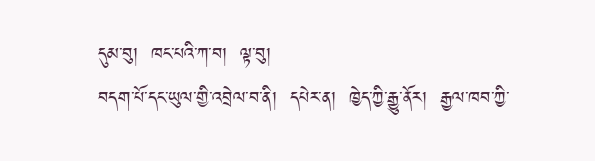དུམ་བུ།  ཁང་པའི་ཀ་བ།  ལྟ་བུ།
བདག་པོ་དང་ཡུལ་གྱི་འབྲེལ་བ་ནི།  དཔེར་ན།  ཁྱེད་ཀྱི་རྒྱུ་ནོར།  རྒྱལ་ཁབ་ཀྱི་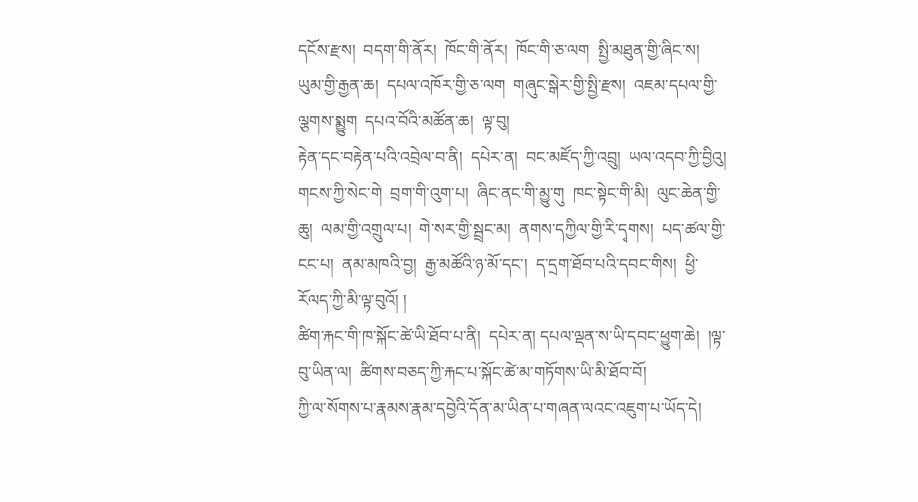དངོས་རྫས།  བདག་གི་ནོར།  ཁོང་གི་ནོར།  ཁོང་གི་ཅ་ལག  སྤྱི་མཐུན་གྱི་ཞིང་ས།  ཡུམ་གྱི་རྒྱན་ཆ།  དཔལ་འཁོར་གྱི་ཅ་ལག  གཞུང་སྒེར་གྱི་སྤྱི་རྫས།  འཇམ་དཔལ་གྱི་ལྕགས་སྨྱུག  དཔའ་བོའི་མཚོན་ཆ།  ལྟ་བུ།
རྟེན་དང་བརྟེན་པའི་འབྲེལ་བ་ནི།  དཔེར་ན།  བང་མཛོད་ཀྱི་འབྲུ།  ཡལ་འདབ་ཀྱི་བྱིའུ།  གངས་ཀྱི་སེང་གེ  བྲག་གི་འུག་པ།  ཞིང་ནང་གི་མྱུ་གུ  ཁང་སྟེང་གི་མི།  ལུང་ཆེན་གྱི་ཆུ།  ལམ་གྱི་འགྲུལ་པ།  གེ་སར་གྱི་སྦྲང་མ།  ནགས་དཀྱིལ་གྱི་རི་དྭགས།  པད་ཚལ་གྱི་ངང་པ།  ནམ་མཁའི་བྱ།  རྒྱ་མཚོའི་ཉ་མོ་དང་།  ད་དྲག་ཐོབ་པའི་དབང་གིས།  ཕྱི་རོལད་ཀྱི་མི་ལྟ་བུའོ། །
ཚིག་རྐང་གི་ཁ་སྐོང་ཚེ་ཡི་ཐོབ་པ་ནི།  དཔེར་ན། དཔལ་ལྡན་ས་ཡི་དབང་ཕྱུག་ཆེ།  །ལྟ་བུ་ཡིན་ལ།  ཚིགས་བཅད་ཀྱི་རྐང་པ་སྐོང་ཚེ་མ་གཏོགས་ཡི་མི་ཐོབ་བོ།
ཀྱི་ལ་སོགས་པ་རྣམས་རྣམ་དབྱེའི་དོན་མ་ཡིན་པ་གཞན་ལའང་འཇུག་པ་ཡོད་དེ།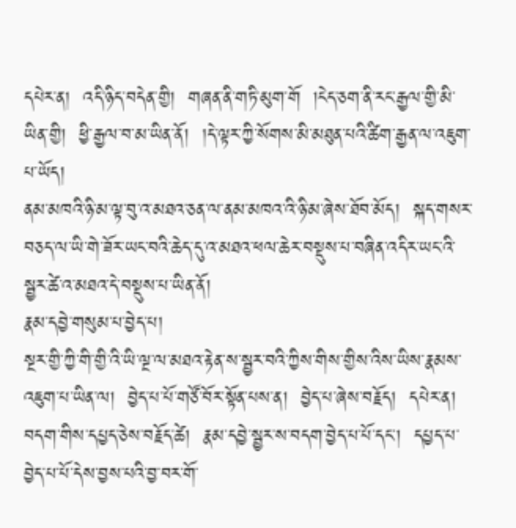དཔེར་ན།  འདི་ཉིད་བདེན་གྱི།  གཞན་ནི་གཏི་མུག་གོ  །ངེད་ཅག་ནི་རང་རྒྱལ་གྱི་མི་ཡིན་གྱི།  ཕྱི་རྒྱལ་བ་མ་ཡིན་ནོ།  །དེ་ལྟར་ཀྱི་སོགས་མི་མཐུན་པའི་ཚིག་རྒྱན་ལ་འཇུག་པ་ཡོད།
ནམ་མཁའི་ཉི་མ་ལྟ་བུ་འ་མཐའ་ཅན་ལ་ནམ་མཁའ་འི་ཉི་མ་ཞེས་ཐོབ་མོད།  སྐད་གསར་བཅད་ལ་ཡི་གེ་ཟོར་ཡང་བའི་ཆེད་དུ་འ་མཐའ་ཕལ་ཆེར་བསྡུས་པ་བཞིན་འདིར་ཡང་འི་སྦྱར་ཚེ་འ་མཐའ་དེ་བསྡུས་པ་ཡིན་ནོ།
རྣམ་དབྱེ་གསུམ་པ་བྱེད་པ།
སྔར་གྱི་ཀྱི་གི་གྱི་འི་ཡི་ལྔ་ལ་མཐའ་རྟེན་ས་སྦྱར་བའི་ཀྱིས་གིས་གྱིས་འིས་ཡིས་རྣམས་འཇུག་པ་ཡིན་ལ།  བྱེད་པ་པོ་གཙོ་བོར་སྟོན་པས་ན།  བྱེད་པ་ཞེས་བརྗོད།  དཔེར་ན།  བདག་གིས་དཔྱད་ཅེས་བརྗོད་ཚེ།  རྣམ་དབྱེ་སྦྱར་ས་བདག་བྱེད་པ་པོ་དང་།  དཔྱད་པ་བྱེད་པ་པོ་དེས་བྱས་པའི་བྱ་བར་གོ་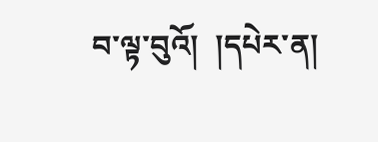བ་ལྟ་བུའོ།  །དཔེར་ན།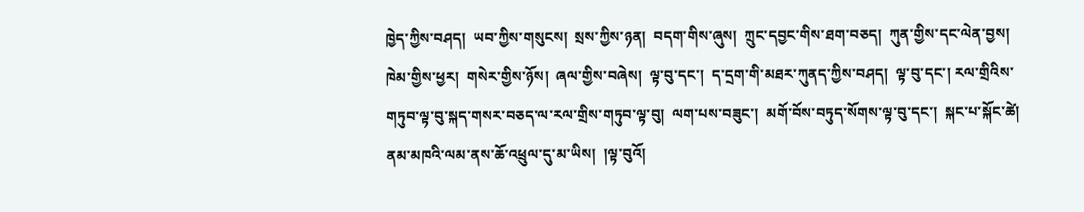ཁྱེད་ཀྱིས་བཤད།  ཡབ་ཀྱིས་གསུངས།  སྲས་ཀྱིས་ཉན།  བདག་གིས་ཞུས།  ཀྲུང་དབྱང་གིས་ཐག་བཅད།  ཀུན་གྱིས་དང་ལེན་བྱས།  ཁེམ་གྱིས་ཕྱར།  གསེར་གྱིས་ཉོས།  ཞལ་གྱིས་བཞེས།  ལྟ་བུ་དང་།  ད་དྲག་གི་མཐར་ཀུནད་ཀྱིས་བཤད།  ལྟ་བུ་དང་། རལ་གྲིའིས་གཏུབ་ལྟ་བུ་སྐད་གསར་བཅད་ལ་རལ་གྲིས་གཏུབ་ལྟ་བུ།  ལག་པས་བཟུང་།  མགོ་བོས་བཏུད་སོགས་ལྟ་བུ་དང་།  སྐང་པ་སྐོང་ཚེ།  ནམ་མཁའི་ལམ་ནས་ཆོ་འཕྲུལ་དུ་མ་ཡིས།  །ལྟ་བུའོ།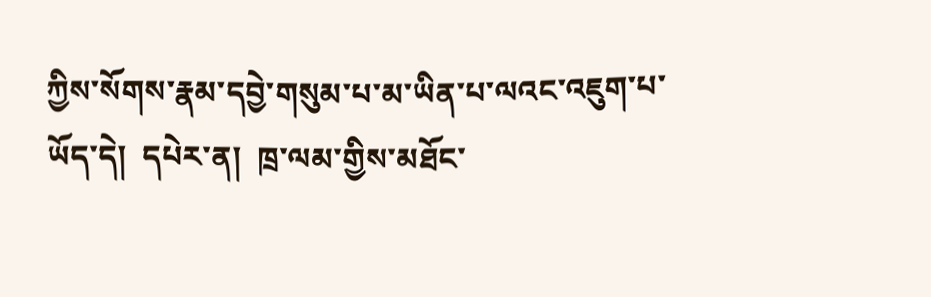ཀྱིས་སོགས་རྣམ་དབྱེ་གསུམ་པ་མ་ཡིན་པ་ལའང་འཇུག་པ་ཡོད་དེ།  དཔེར་ན།  ཁྲ་ལམ་གྱིས་མཐོང་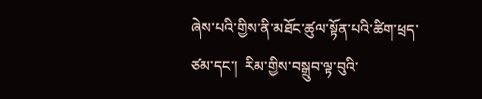ཞེས་པའི་གྱིས་ནི་མཐོང་ཚུལ་སྟོན་པའི་ཚིག་ཕྲད་ཙམ་དང་།  རིམ་གྱིས་བསྒྲུབ་ལྟ་བུའི་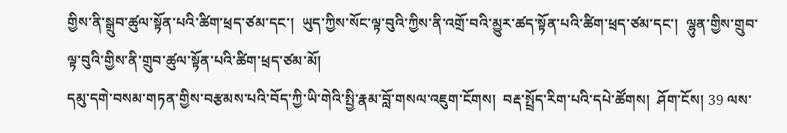གྱིས་ནི་སྒྲུབ་ཚུལ་སྟོན་པའི་ཚིག་ཕྲད་ཙམ་དང་།  ཡུད་ཀྱིས་སོང་ལྟ་བུའི་ཀྱིས་ནི་འགྲོ་བའི་མྱུར་ཚད་སྟོན་པའི་ཚིག་ཕྲད་ཙམ་དང་།  ལྷུན་གྱིས་གྲུབ་ལྟ་བུའི་གྱིས་ནི་གྲུབ་ཚུལ་སྟོན་པའི་ཚིག་ཕྲད་ཙམ་མོ།
དམུ་དགེ་བསམ་གཏན་གྱིས་བརྩམས་པའི་བོད་ཀྱི་ཡི་གེའི་སྤྱི་རྣམ་བློ་གསལ་འཇུག་ངོགས།  བརྡ་སྤྲོད་རིག་པའི་དཔེ་ཚོགས།  ཤོག་ངོས། 39 ལས་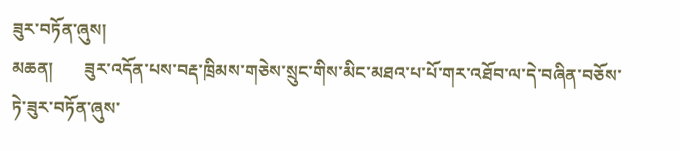ཟུར་བཏོན་ཞུས།
མཆན།       ཟུར་འདོན་པས་བརྡ་ཁྲིམས་གཅེས་སྲུང་གིས་མིང་མཐའ་པ་པོ་གར་འཐོབ་ལ་དེ་བཞིན་བཅོས་ཏེ་ཟུར་བཏོན་ཞུས་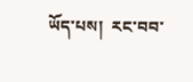ཡོད་པས།  རང་བབ་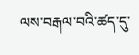ལས་བརྒལ་བའི་ཚད་དུ་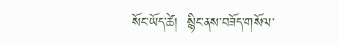སོང་ཡོད་ཚེ།  སྙིང་ནས་བཟོད་གསོལ་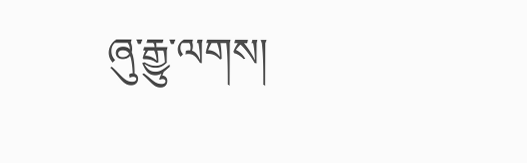ཞུ་རྒྱུ་ལགས།